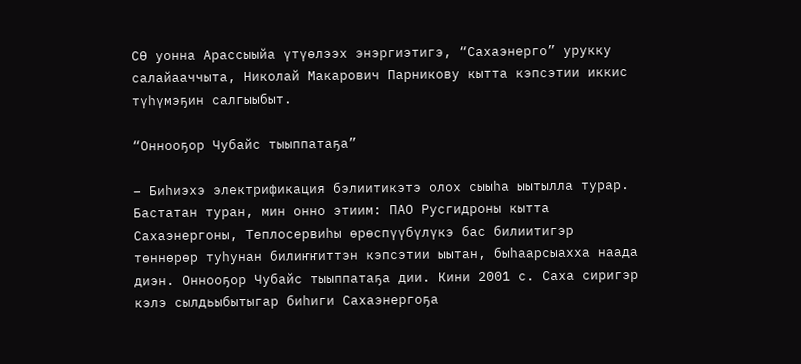СӨ уонна Арассыыйа үтүөлээх энэргиэтигэ, “Сахаэнерго” урукку салайааччыта, Николай Макарович Парникову кытта кэпсэтии иккис түһүмэҕин салгыыбыт.

“Оннооҕор Чубайс тыыппатаҕа”

– Биһиэхэ электрификация бэлиитикэтэ олох сыыһа ыытылла турар. Бастатан туран, мин онно этиим: ПАО Русгидроны кытта Сахаэнергоны, Теплосервиһы өрөспүүбүлүкэ бас билиитигэр төннөрөр туһунан билиҥҥиттэн кэпсэтии ыытан, быһаарсыахха наада диэн. Оннооҕор Чубайс тыыппатаҕа дии. Кини 2001 с. Саха сиригэр кэлэ сылдьыбытыгар биһиги Сахаэнергоҕа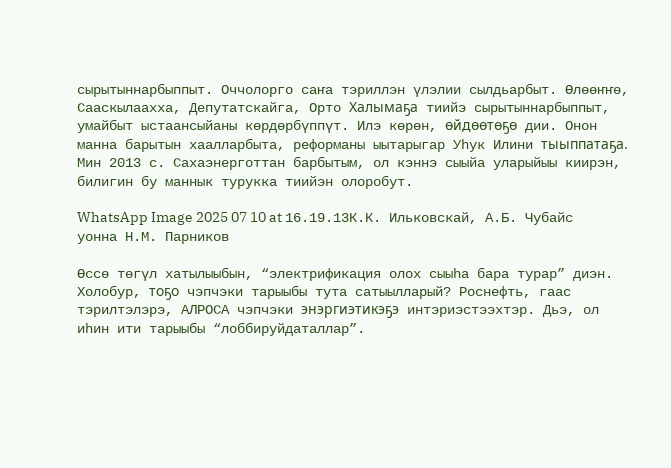сырытыннарбыппыт. Оччолорго саҥа тэриллэн үлэлии сылдьарбыт. Өлөөҥҥө, Сааскылаахха, Депутатскайга, Орто Халымаҕа тиийэ сырытыннарбыппыт, умайбыт ыстаансыйаны көрдөрбүппүт. Илэ көрөн, өйдөөтөҕө дии. Онон манна барытын хаалларбыта, реформаны ыытарыгар Уһук Илини тыыппатаҕа. Мин 2013 с. Сахаэнерготтан барбытым, ол кэннэ сыыйа уларыйыы киирэн, билигин бу маннык турукка тиийэн олоробут.

WhatsApp Image 2025 07 10 at 16.19.13К.К. Ильковскай, А.Б. Чубайс уонна Н.М. Парников

Өссө төгүл хатылыыбын, “электрификация олох сыыһа бара турар” диэн. Холобур, тоҕо чэпчэки тарыыбы тута сатыылларый? Роснефть, гаас тэрилтэлэрэ, АЛРОСА чэпчэки энэргиэтикэҕэ интэриэстээхтэр. Дьэ, ол иһин ити тарыыбы “лоббируйдаталлар”.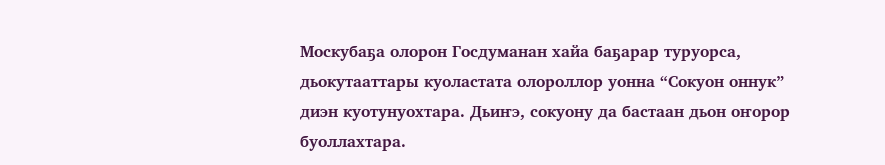Москубаҕа олорон Госдуманан хайа баҕарар туруорса, дьокутааттары куоластата олороллор уонна “Сокуон оннук” диэн куотунуохтара. Дьиҥэ, сокуону да бастаан дьон оҥорор буоллахтара.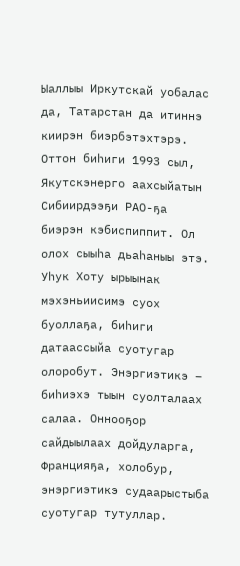Ыаллыы Иркутскай уобалас да, Татарстан да итиннэ киирэн биэрбэтэхтэрэ. Оттон биһиги 1993 сыл, Якутскэнерго аахсыйатын Сибиирдээҕи РАО-ҕа биэрэн кэбиспиппит. Ол олох сыыһа дьаһаныы этэ. Уһук Хоту ырыынак мэхэньиисимэ суох буоллаҕа, биһиги датаассыйа суотугар олоробут. Энэргиэтикэ – биһиэхэ тыын суолталаах салаа. Оннооҕор сайдыылаах дойдуларга, Францияҕа, холобур, энэргиэтикэ судаарыстыба суотугар тутуллар.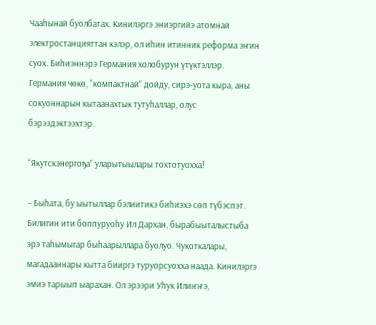Чааһынай буолбатах. Кинилэргэ эниэргийэ атомнай электростанцияттан кэлэр, ол иһин итинник реформа эҥин суох. Биһиэннэрэ Германия холобурун үтүктэллэр. Германия чөкө, “компактнай” дойду, сирэ-уота кыра, аны сокуоннарын кытаанахтык тутуһаллар, олус бэрээдэктээхтэр.

“Якутскэнергоҕа” уларытыылары тохтотуохха!

– Быһата, бу ыытыллар бэлиитикэ биһиэхэ сөп түбэспэт. Билигин ити боппуруоһу Ил Дархан, бырабыыталыстыба эрэ таһымыгар быһаарыллара буолуо. Чукоткалары, магадааннары кытта бииргэ туруорсуохха наада. Кинилэргэ эмиэ тарыып ыарахан. Ол эрээри Уһук Илиҥҥэ,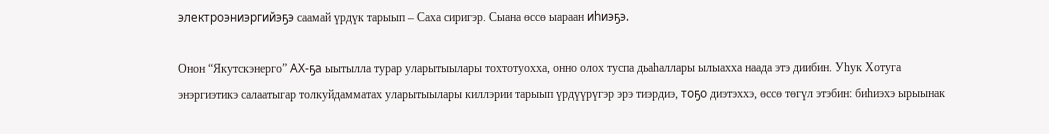электроэниэргийэҕэ саамай үрдүк тарыып – Саха сиригэр. Сыана өссө ыараан иһиэҕэ.

Онон “Якутскэнерго” АХ-ҕа ыытылла турар уларытыылары тохтотуохха, онно олох туспа дьаһаллары ылыахха наада этэ диибин. Уһук Хотуга энэргиэтикэ салаатыгар толкуйдамматах уларытыылары киллэрии тарыып үрдүүрүгэр эрэ тиэрдиэ, тоҕо диэтэххэ, өссө төгүл этэбин: биһиэхэ ырыынак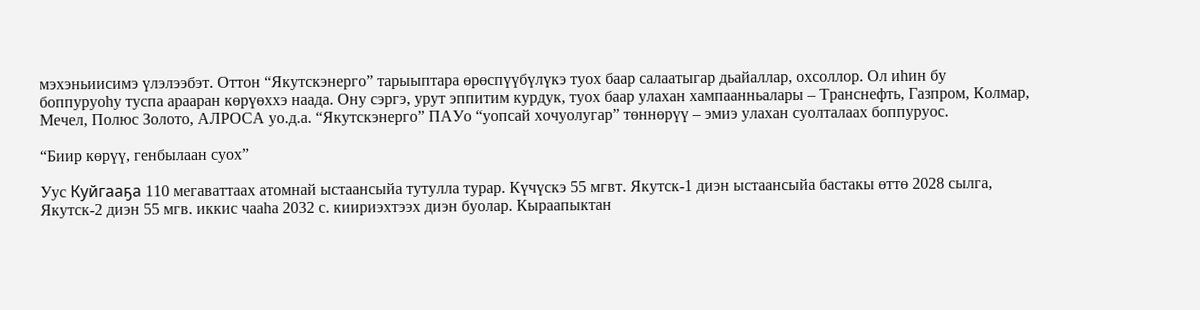мэхэньиисимэ үлэлээбэт. Оттон “Якутскэнерго” тарыыптара өрөспүүбүлүкэ туох баар салаатыгар дьайаллар, охсоллор. Ол иһин бу боппуруоһу туспа арааран көрүөххэ наада. Ону сэргэ, урут эппитим курдук, туох баар улахан хампаанньалары – Транснефть, Газпром, Колмар, Мечел, Полюс Золото, АЛРОСА уо.д.а. “Якутскэнерго” ПАУо “уопсай хочуолугар” төннөрүү – эмиэ улахан суолталаах боппуруос.

“Биир көрүү, генбылаан суох”

Уус Куйгааҕа 110 мегаваттаах атомнай ыстаансыйа тутулла турар. Күчүскэ 55 мгвт. Якутск-1 диэн ыстаансыйа бастакы өттө 2028 сылга, Якутск-2 диэн 55 мгв. иккис чааһа 2032 с. киириэхтээх диэн буолар. Кыраапыктан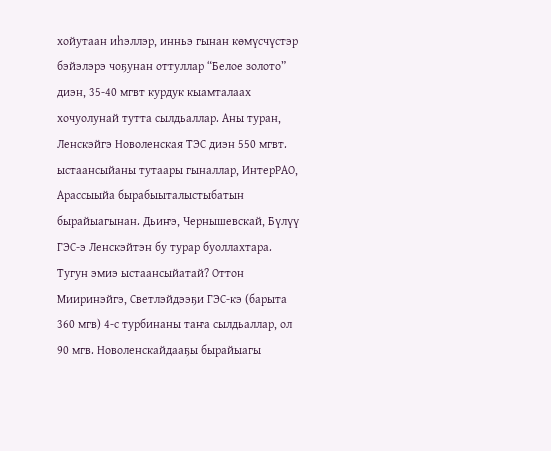хойутаан иһэллэр, инньэ гынан көмүсчүстэр бэйэлэрэ чоҕунан оттуллар “Белое золото” диэн, 35-40 мгвт курдук кыамталаах хочуолунай тутта сылдьаллар. Аны туран, Ленскэйгэ Новоленская ТЭС диэн 550 мгвт. ыстаансыйаны тутаары гыналлар, ИнтерРАО, Арассыыйа бырабыыталыстыбатын бырайыагынан. Дьиҥэ, Чернышевскай, Бүлүү ГЭС-э Ленскэйтэн бу турар буоллахтара. Тугун эмиэ ыстаансыйатай? Оттон Мииринэйгэ, Светлэйдээҕи ГЭС-кэ (барыта 360 мгв) 4-с турбинаны таҥа сылдьаллар, ол 90 мгв. Новоленскайдааҕы бырайыагы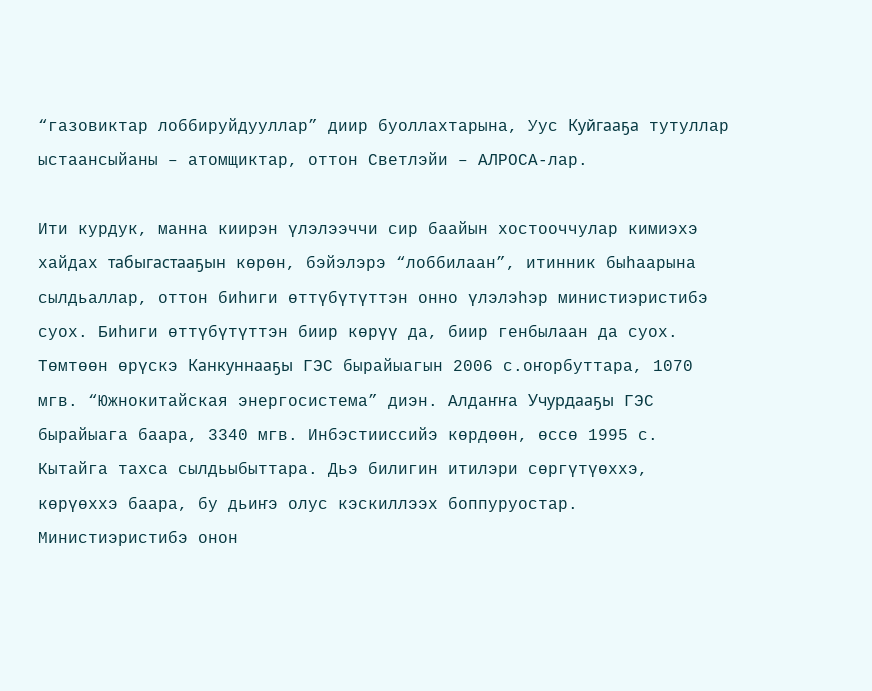“газовиктар лоббируйдууллар” диир буоллахтарына, Уус Куйгааҕа тутуллар ыстаансыйаны – атомщиктар, оттон Светлэйи – АЛРОСА-лар.

Ити курдук, манна киирэн үлэлээччи сир баайын хостооччулар кимиэхэ хайдах табыгастааҕын көрөн, бэйэлэрэ “лоббилаан”, итинник быһаарына сылдьаллар, оттон биһиги өттүбүтүттэн онно үлэлэһэр министиэристибэ суох. Биһиги өттүбүтүттэн биир көрүү да, биир генбылаан да суох. Төмтөөн өрүскэ Канкуннааҕы ГЭС бырайыагын 2006 с.оҥорбуттара, 1070 мгв. “Южнокитайская энергосистема” диэн. Алдаҥҥа Учурдааҕы ГЭС бырайыага баара, 3340 мгв. Инбэстииссийэ көрдөөн, өссө 1995 с. Кытайга тахса сылдьыбыттара. Дьэ билигин итилэри сөргүтүөххэ, көрүөххэ баара, бу дьиҥэ олус кэскиллээх боппуруостар. Министиэристибэ онон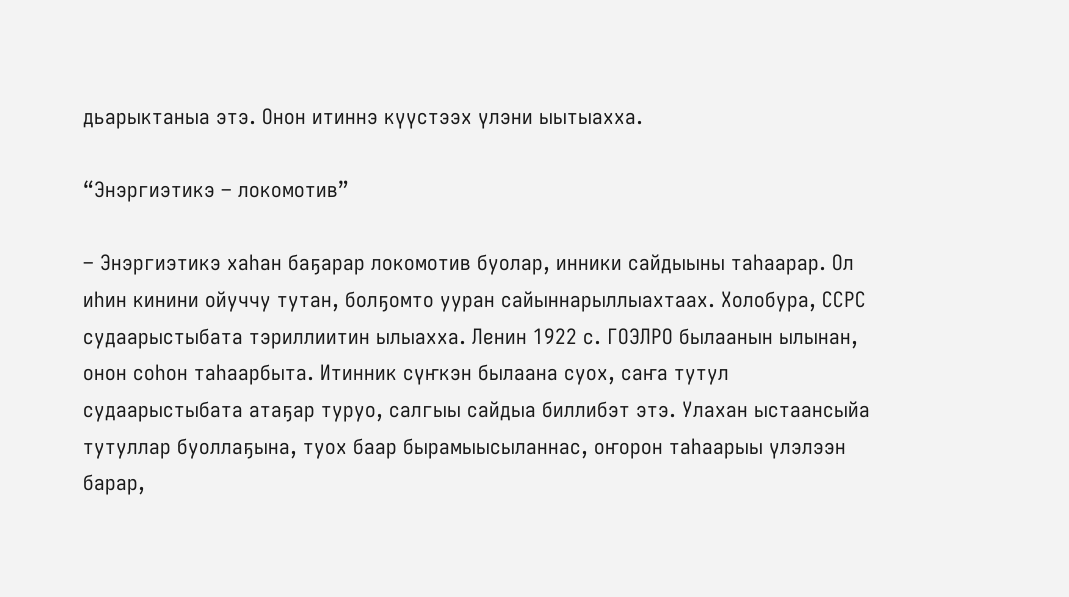дьарыктаныа этэ. Онон итиннэ күүстээх үлэни ыытыахха.

“Энэргиэтикэ – локомотив”

– Энэргиэтикэ хаһан баҕарар локомотив буолар, инники сайдыыны таһаарар. Ол иһин кинини ойуччу тутан, болҕомто ууран сайыннарыллыахтаах. Холобура, ССРС судаарыстыбата тэриллиитин ылыахха. Ленин 1922 с. ГОЭЛРО былаанын ылынан, онон соһон таһаарбыта. Итинник сүҥкэн былаана суох, саҥа тутул судаарыстыбата атаҕар туруо, салгыы сайдыа биллибэт этэ. Улахан ыстаансыйа тутуллар буоллаҕына, туох баар бырамыысыланнас, оҥорон таһаарыы үлэлээн барар,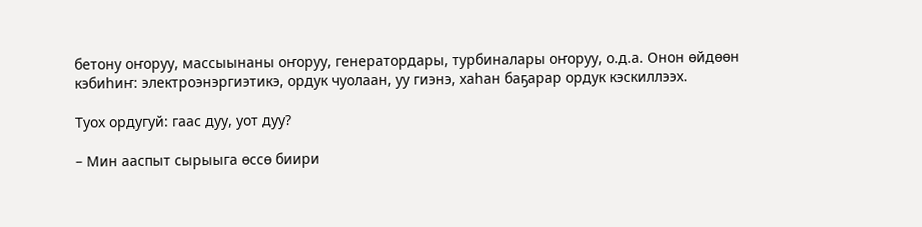бетону оҥоруу, массыынаны оҥоруу, генератордары, турбиналары оҥоруу, о.д.а. Онон өйдөөн кэбиһиҥ: электроэнэргиэтикэ, ордук чуолаан, уу гиэнэ, хаһан баҕарар ордук кэскиллээх.

Туох ордугуй: гаас дуу, уот дуу?

– Мин ааспыт сырыыга өссө биири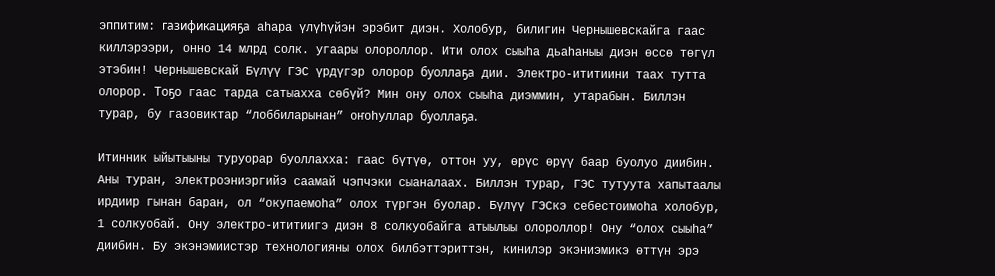эппитим: газификацияҕа аһара үлүһүйэн эрэбит диэн. Холобур, билигин Чернышевскайга гаас киллэрээри, онно 14 млрд солк. угаары олороллор. Ити олох сыыһа дьаһаныы диэн өссө төгүл этэбин! Чернышевскай Бүлүү ГЭС үрдүгэр олорор буоллаҕа дии. Электро-ититиини таах тутта олорор. Тоҕо гаас тарда сатыахха сөбүй? Мин ону олох сыыһа диэммин, утарабын. Биллэн турар, бу газовиктар “лоббиларынан” оҥоһуллар буоллаҕа.

Итинник ыйытыыны туруорар буоллахха: гаас бүтүө, оттон уу, өрүс өрүү баар буолуо диибин. Аны туран, электроэниэргийэ саамай чэпчэки сыаналаах. Биллэн турар, ГЭС тутуута хапытаалы ирдиир гынан баран, ол “окупаемоһа” олох түргэн буолар. Бүлүү ГЭСкэ себестоимоһа холобур, 1 солкуобай. Ону электро-ититиигэ диэн 8 солкуобайга атыылыы олороллор! Ону “олох сыыһа” диибин. Бу экэнэмиистэр технологияны олох билбэттэриттэн, кинилэр экэниэмикэ өттүн эрэ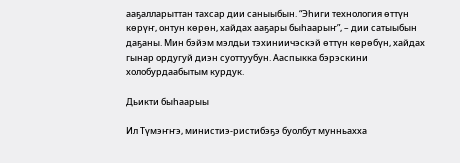ааҕалларыттан тахсар дии саныыбын. “Эһиги технология өттүн көрүҥ, онтун көрөн, хайдах ааҕары быһаарыҥ”, – дии сатыыбын даҕаны. Мин бэйэм мэлдьи тэхиниичэскэй өттүн көрөбүн, хайдах гынар ордугуй диэн суоттуубун. Ааспыкка бэрэскини холобурдаабытым курдук.

Дьикти быһаарыы

Ил Түмэҥҥэ, министиэ-ристибэҕэ буолбут мунньахха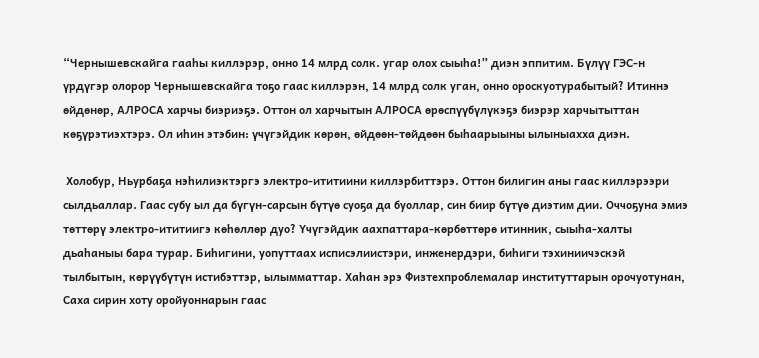“Чернышевскайга гааһы киллэрэр, онно 14 млрд солк. угар олох сыыһа!” диэн эппитим. Бүлүү ГЭС-н үрдүгэр олорор Чернышевскайга тоҕо гаас киллэрэн, 14 млрд солк уган, онно ороскуотурабытый? Итиннэ өйдөнөр, АЛРОСА харчы биэриэҕэ. Оттон ол харчытын АЛРОСА өрөспүүбүлүкэҕэ биэрэр харчытыттан көҕүрэтиэхтэрэ. Ол иһин этэбин: үчүгэйдик көрөн, өйдөөн-төйдөөн быһаарыыны ылыныахха диэн.

 Холобур, Ньурбаҕа нэһилиэктэргэ электро-ититиини киллэрбиттэрэ. Оттон билигин аны гаас киллэрээри сылдьаллар. Гаас субу ыл да бүгүн-сарсын бүтүө суоҕа да буоллар, син биир бүтүө диэтим дии. Оччоҕуна эмиэ төттөрү электро-ититиигэ көһөллөр дуо? Үчүгэйдик аахпаттара-көрбөттөрө итинник, сыыһа-халты дьаһаныы бара турар. Биһигини, уопуттаах исписэлиистэри, инженердэри, биһиги тэхиниичэскэй тылбытын, көрүүбүтүн истибэттэр, ылымматтар. Хаһан эрэ Физтехпроблемалар институттарын орочуотунан, Саха сирин хоту оройуоннарын гаас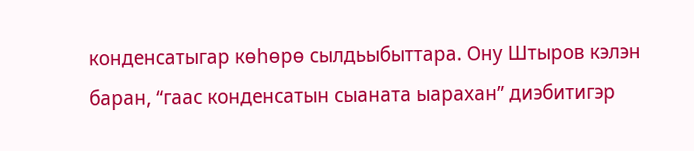конденсатыгар көһөрө сылдьыбыттара. Ону Штыров кэлэн баран, “гаас конденсатын сыаната ыарахан” диэбитигэр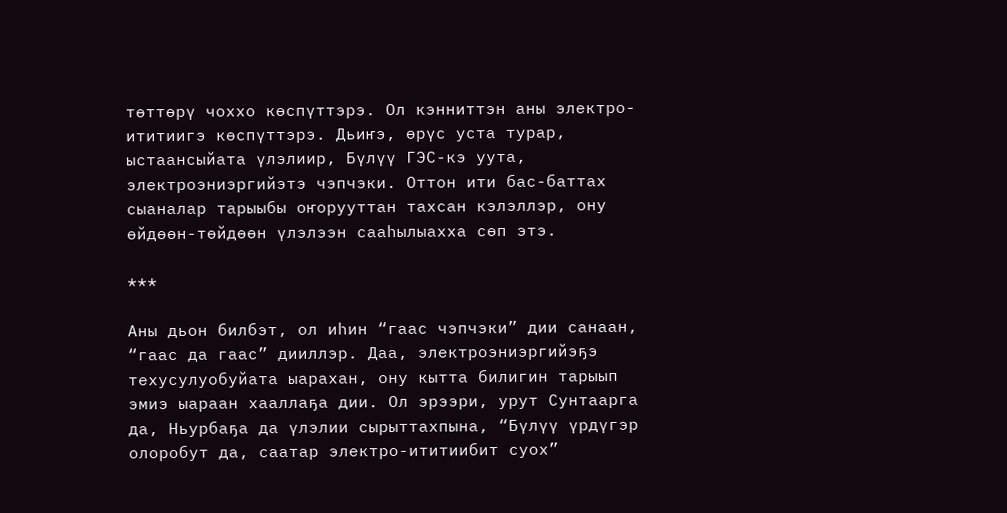төттөрү чоххо көспүттэрэ. Ол кэнниттэн аны электро-ититиигэ көспүттэрэ. Дьиҥэ, өрүс уста турар, ыстаансыйата үлэлиир, Бүлүү ГЭС-кэ уута, электроэниэргийэтэ чэпчэки. Оттон ити бас-баттах сыаналар тарыыбы оҥорууттан тахсан кэлэллэр, ону өйдөөн-төйдөөн үлэлээн сааһылыахха сөп этэ.

***

Аны дьон билбэт, ол иһин “гаас чэпчэки” дии санаан, “гаас да гаас” дииллэр. Даа, электроэниэргийэҕэ техусулуобуйата ыарахан, ону кытта билигин тарыып эмиэ ыараан хааллаҕа дии. Ол эрээри, урут Сунтаарга да, Ньурбаҕа да үлэлии сырыттахпына, “Бүлүү үрдүгэр олоробут да, саатар электро-ититиибит суох”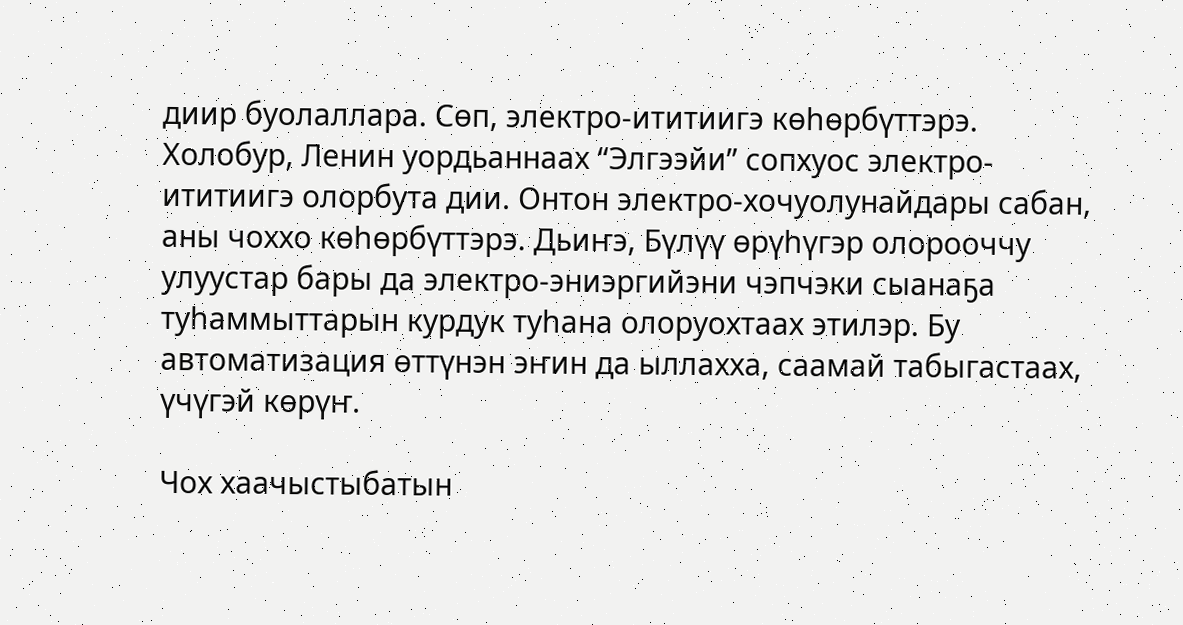диир буолаллара. Сөп, электро-ититиигэ көһөрбүттэрэ. Холобур, Ленин уордьаннаах “Элгээйи” сопхуос электро-ититиигэ олорбута дии. Онтон электро-хочуолунайдары сабан, аны чоххо көһөрбүттэрэ. Дьиҥэ, Бүлүү өрүһүгэр олорооччу улуустар бары да электро-эниэргийэни чэпчэки сыанаҕа туһаммыттарын курдук туһана олоруохтаах этилэр. Бу автоматизация өттүнэн эҥин да ыллахха, саамай табыгастаах, үчүгэй көрүҥ.

Чох хаачыстыбатын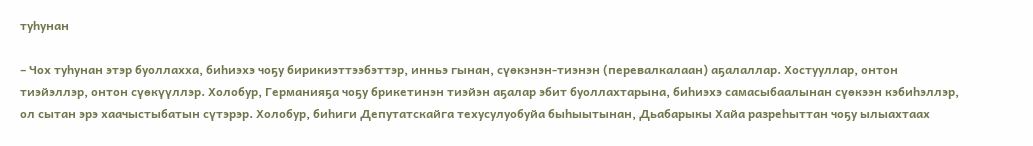туһунан

– Чох туһунан этэр буоллахха, биһиэхэ чоҕу бирикиэттээбэттэр, инньэ гынан, сүөкэнэн-тиэнэн (перевалкалаан) аҕалаллар. Хостууллар, онтон тиэйэллэр, онтон сүөкүүллэр. Холобур, Германияҕа чоҕу брикетинэн тиэйэн аҕалар эбит буоллахтарына, биһиэхэ самасыбаалынан сүөкээн кэбиһэллэр, ол сытан эрэ хаачыстыбатын сүтэрэр. Холобур, биһиги Депутатскайга техусулуобуйа быһыытынан, Дьабарыкы Хайа разреһыттан чоҕу ылыахтаах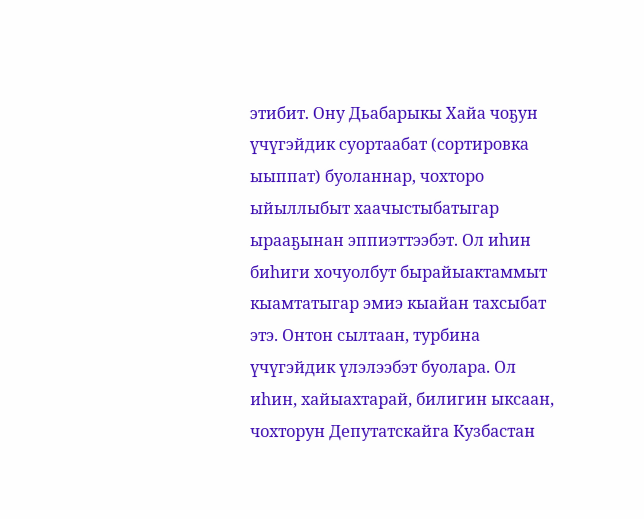этибит. Ону Дьабарыкы Хайа чоҕун үчүгэйдик суортаабат (сортировка ыыппат) буоланнар, чохторо ыйыллыбыт хаачыстыбатыгар ырааҕынан эппиэттээбэт. Ол иһин биһиги хочуолбут бырайыактаммыт кыамтатыгар эмиэ кыайан тахсыбат этэ. Онтон сылтаан, турбина үчүгэйдик үлэлээбэт буолара. Ол иһин, хайыахтарай, билигин ыксаан, чохторун Депутатскайга Кузбастан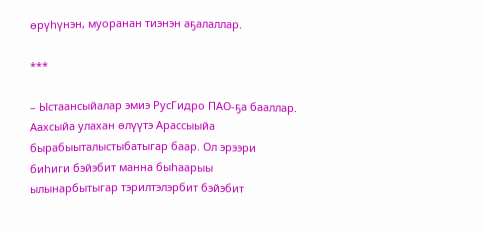өрүһүнэн, муоранан тиэнэн аҕалаллар.

***

– Ыстаансыйалар эмиэ РусГидро ПАО-ҕа бааллар. Аахсыйа улахан өлүүтэ Арассыыйа бырабыыталыстыбатыгар баар. Ол эрээри биһиги бэйэбит манна быһаарыы ылынарбытыгар тэрилтэлэрбит бэйэбит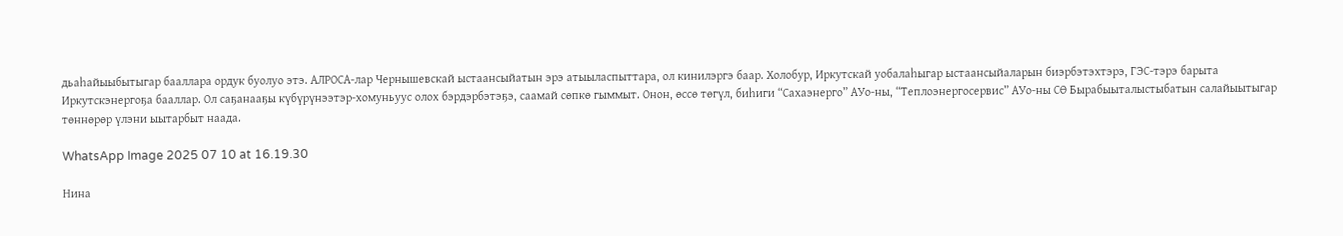дьаһайыыбытыгар бааллара ордук буолуо этэ. АЛРОСА-лар Чернышевскай ыстаансыйатын эрэ атыыласпыттара, ол кинилэргэ баар. Холобур, Иркутскай уобалаһыгар ыстаансыйаларын биэрбэтэхтэрэ, ГЭС-тэрэ барыта Иркутскэнергоҕа бааллар. Ол саҕанааҕы күбүрүнээтэр-хомуньуус олох бэрдэрбэтэҕэ, саамай сөпкө гыммыт. Онон, өссө төгүл, биһиги “Сахаэнерго” АУо-ны, “Теплоэнергосервис” АУо-ны СӨ Бырабыыталыстыбатын салайыытыгар төннөрөр үлэни ыытарбыт наада.

WhatsApp Image 2025 07 10 at 16.19.30

Нина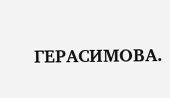ГЕРАСИМОВА.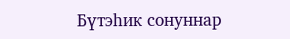Бүтэһик сонуннар